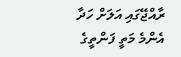ރާއްޖޭގައި އަލަށް ހަދާ އެންމެ މަތީ ފަންތީގެ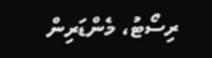ރިސޯޓު، މެންޑަރިން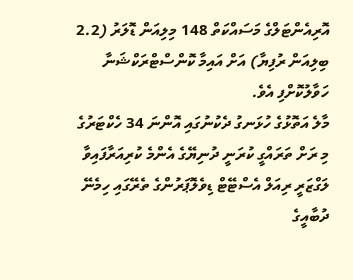އޮރިއެންޓަލްގެ މަސައްކަތް 148 މިލިއަން ޑޮލަރު (2.2 ބިލިއަން ރުފިޔާ) އަށް އައިމާ ކޮންސްޓްރަކްޝަނާ ހަވާލުކޮށްފި އެވެ.
މާލެ އަތޮޅުގެ ހުޅަނގު ދެކުނުގައި އޮންނަ 34 ހެކްޓަރުގެ މި ރަށް ތަރައްގީ ކުރަނީ ދުނިޔޭގެ އެންމެ ކުރިއަރާފައިވާ ލަގްޒަރީ ރިއަލް އެސްޓޭޓް ޑިވެލޮޕަރުންގެ ތެރޭގައި ހިމެނޭ ދުބާއީގެ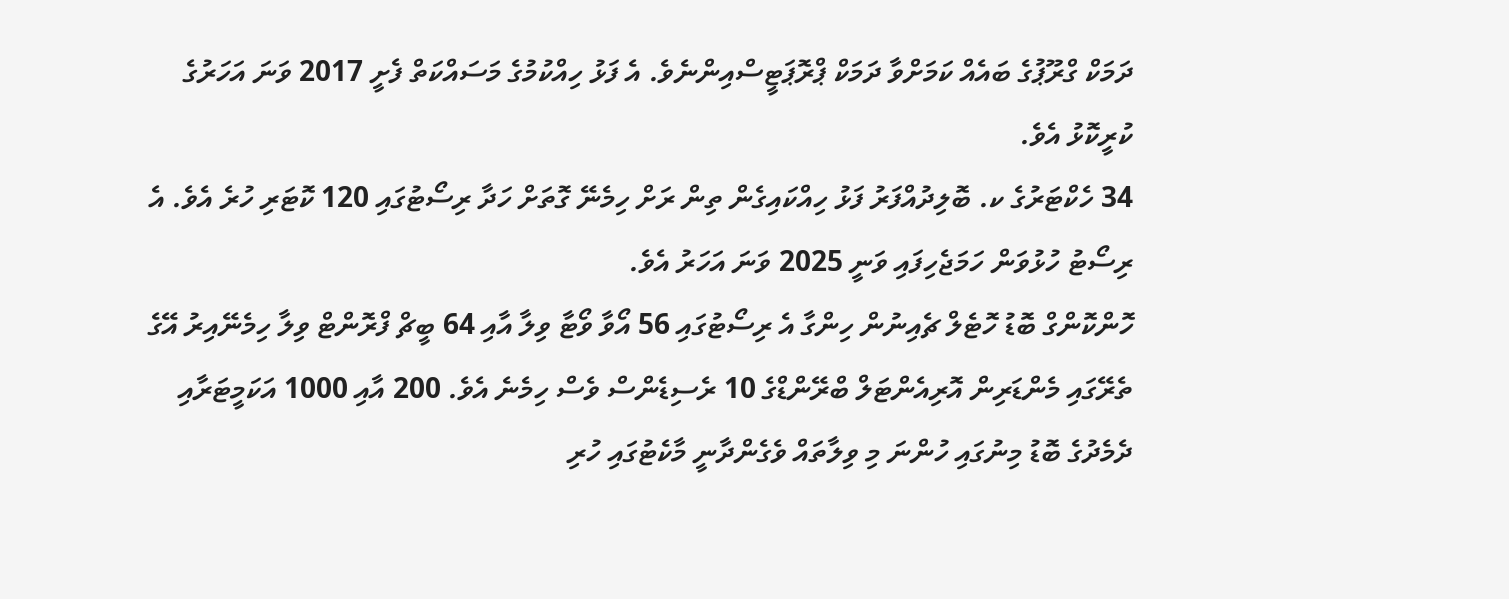ދަމަކް ގްރޫޕުގެ ބައެއް ކަމަށްވާ ދަމަކް ޕްރޮޕަޓީސްއިންނެވެ. އެ ފަޅު ހިއްކުމުގެ މަސައްކަތް ފެށީ 2017 ވަނަ އަހަރުގެ ކުރީކޮޅު އެވެ.
34 ހެކްޓަރުގެ ކ. ބޮލިދުއްފަރު ފަޅު ހިއްކައިގެން ތިން ރަށް ހިމެނޭ ގޮތަށް ހަދާ ރިސޯޓުގައި 120 ކޮޓަރި ހުރެ އެވެ. އެ ރިސޯޓު ހުޅުވަން ހަމަޖެހިފައި ވަނީ 2025 ވަނަ އަހަރު އެވެ.
ހޮންކޮންގް ބޮޑު ހޮޓެލް ޗެއިނުން ހިންގާ އެ ރިސޯޓުގައި 56 އޯވާ ވޯޓާ ވިލާ އާއި 64 ބީޗް ފްރޮންޓް ވިލާ ހިމެނޭއިރު އޭގެ ތެރޭގައި މެންޑަރިން އޮރިއެންޓަލް ބްރޭންޑްގެ 10 ރެސިޑެންސް ވެސް ހިމެނެ އެވެ. 200 އާއި 1000 އަކަމީޓަރާއި ދެމެދުގެ ބޮޑު މިނުގައި ހުންނަ މި ވިލާތައް ވެގެންދާނީ މާކެޓުގައި ހުރި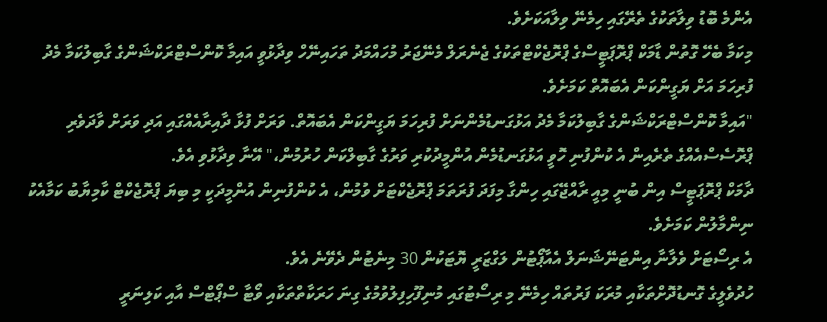އެންމެ ބޮޑު ވިލާތަކުގެ ތެރޭގައި ހިމެނޭ ވިލާއަކަށެވެ.
މިކަމާ ބެހޭ ގޮތުން ޑާމަކް ޕްރޮޕަޓީސްގެ ޕްރޮޖެކްޓްތަކުގެ ޖެނެރަލް މެނޭޖަރު މުހައްމަދު ތަހައިނޭހް ވިދާޅުވީ އައިމާ ކޮންސްޓްރަކްޝަންގެ ގާބިލުކަމާ މެދު ފުރިހަމަ އަށް ޔަގީންކަން އެބައޮތް ކަމަށެވެ.
"އައިމާ ކޮންސްޓްރަކްޝަންގެ ގާބިލުކަމާ މެދު އަޅުގަނޑުމެންނަށް ފުރިހަމަ ޔަގީންކަން އެބައޮތް. ވަރަށް ފުޅާ ދާއިރާއެއްގައި އަދި ވަރަށް ވާދަވެރި ޕްރޮސެސްއެއްގެ ތެރެއިން އެ ކުންފުނި ހޮވީ އަޅުގަނޑުމެން އުންމީދުކުރި ވަރުގެ ގާބިލްކަން ހުރުމުން،" އޭނާ ވިދާޅުވި އެވެ.
ދާމަކް ޕްރޮޕަޓީސް އިން ބުނީ މިއީ ރާއްޖޭގައި ހިންގާ މިފަދަ ފުރަތަމަ ޕްރޮޖެކްޓަށް ވުމުން، އެ ކުންފުނިން އުންމީދަކީ މި ބިޔަ ޕްރޮޖެކްޓް ކާމިޔާބު ކަމާއެކު ނިންމާލުން ކަމަށެވެ.
އެ ރިސޯޓަށް ވެލާނާ އިންޓަނޭޝަނަލް އެއާޕޯޓުން ލަގްޒަރީ ޔޮޓަކުން 30 މިނެޓުން ދެވޭނެ އެވެ.
ހުދުވެލީގެ ގޮނޑުދޮށްތަކާއި މުރަކަ ފަރުތައް ހިމެނޭ މި ރިސޯޓުގައި މުނިފޫހިފިލުވުމުގެ ގިނަ ހަރަކާތްތަކާއި ވޯޓާ ސްޕޯޓްސް އާއި ކަލިނަރީ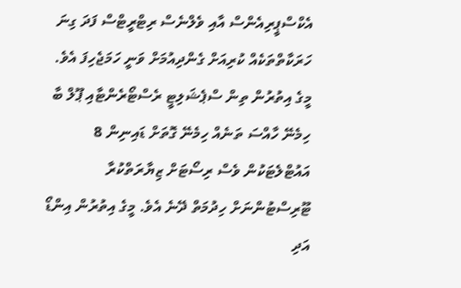އެކްސްޕީރިއެންސް އާއި ވެލްނެސް ރިޓްރީޓްސް ފަދަ ގިނަ ހަރަކާތްތަކެއް ކުރިއަށް ގެންދިއުމަށް ވަނީ ހަމަޖެހިފަ އެވެ.
މީގެ އިތުރުން ތިން ސްޕެޝަލިޓީ ރެސްޓޯރެންޓާއި ޕޫލް ބާ ހިމެނޭ ހާއްސަ ތަނެއް ހިމެނޭ ގޮތަށް ޑައިނިން 8 އައުޓްލެޓަކުން ވެސް ރިސޯޓަށް ޒިޔާރަތްކުރާ ޓޫރިސްޓުންނަށް ހިދުމަތް ދޭނެ އެވެ. މީގެ އިތުރުން އިންޑޯ އަދި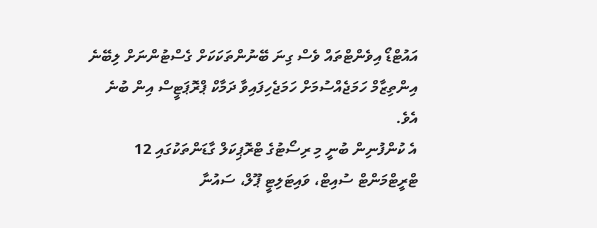އައުޓްޑޯ އިވެންޓްތައް ވެސް ގިނަ ބޭނުންތަކަކަށް ގެސްޓުންނަށް ލިބޭނެ އިންތިޒާމް ހަމަޖެއްސުމަށް ހަމަޖެހިފައިވާ ދަމާކް ޕްރޮޕަޓީސް އިން ބުނެ އެވެ.
އެ ކުންފުނިން ބުނީ މި ރިސޯޓުގެ ޓްރޮޕިކަލް ގާޑަންތަކުގައި 12 ޓްރީޓްމަންޓް ސުއިޓް، ވައިޓަލިޓީ ޕޫލް، ސައުނާ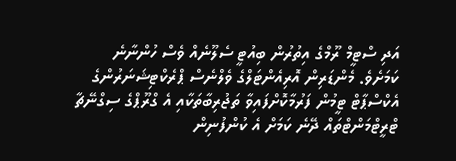އަދި ސްޓީމް ރޫމްގެ އިތުރުން ބިއުޓީ ސެލޫނެއް ވެސް ހުންނާނެ ކަމަށެވެ. މެންޑަރިން އޮރިއެންޓަލްގެ ވެލްނެސް ޕްރެކްޓިޝަނަރުންގެ އެކްސްޕާޓް ޓީމުން ފަރުމާކޮށްފައިވާ ތަޖުރިބާތަކާއި އެ ގްރޫޕްގެ ސިގްނޭޗާ ޓްރީޓްމަންޓްތައް ދޭނެ ކަމަށް އެ ކުންފުނިން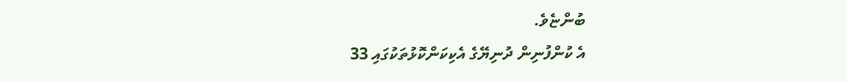ބުންޏެވެ.
އެ ކުންފުނިން ދުނިޔޭގެ އެކިކަންކޮޅުތަކުގައި 33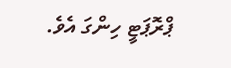ޕްރޮޕަޓީ ހިންގަ އެވެ.